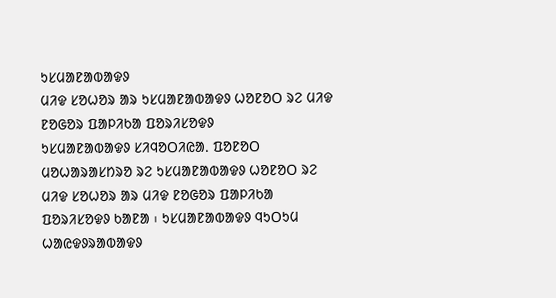ᱩᱥᱢᱟᱱᱟᱵᱟᱫᱽ
ᱢᱤᱫ ᱥᱚᱦᱚᱨ ᱟᱨ ᱩᱥᱢᱟᱱᱟᱵᱟᱫᱽ ᱦᱚᱱᱚᱛ ᱨᱮ ᱢᱤᱫ ᱱᱚᱜᱚᱨ ᱯᱟᱞᱤᱠᱟ ᱯᱚᱨᱤᱥᱚᱫᱽ
ᱩᱥᱢᱟᱱᱟᱵᱟᱫᱽ ᱥᱤᱧᱚᱛᱤᱭᱟᱹ ᱯᱚᱱᱚᱛ ᱢᱚᱦᱟᱨᱟᱥᱴᱨᱚ ᱨᱮ ᱩᱥᱢᱟᱱᱟᱵᱟᱫᱽ ᱦᱚᱱᱚᱛ ᱨᱮ ᱢᱤᱫ ᱥᱚᱦᱚᱨ ᱟᱨ ᱢᱤᱫ ᱱᱚᱜᱚᱨ ᱯᱟᱞᱤᱠᱟ ᱯᱚᱨᱤᱥᱚᱫᱽ ᱠᱟᱱᱟ ᱾ ᱩᱥᱢᱟᱱᱟᱵᱟᱫᱽ ᱧᱩᱛᱩᱢ ᱦᱟᱭᱫᱽᱨᱟᱵᱟᱫᱽ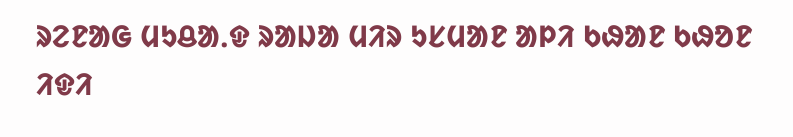ᱨᱮᱱᱟᱜ ᱢᱩᱪᱟᱹᱫ ᱨᱟᱡᱟ ᱢᱤᱨ ᱩᱥᱢᱟᱱ ᱟᱞᱤ ᱠᱷᱟᱱ ᱠᱷᱚᱱ ᱤᱫᱤ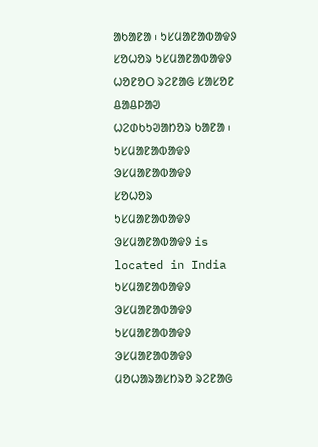ᱟᱠᱟᱱᱟ ᱾ ᱩᱥᱢᱟᱱᱟᱵᱟᱫᱽ ᱥᱚᱦᱚᱨ ᱩᱥᱢᱟᱱᱟᱵᱟᱫᱽ ᱦᱚᱱᱚᱛ ᱨᱮᱱᱟᱜ ᱥᱟᱥᱚᱱ ᱪᱟᱪᱞᱟᱣ ᱦᱮᱰᱠᱩᱣᱟᱴᱚᱨ ᱠᱟᱱᱟ ᱾
ᱩᱥᱢᱟᱱᱟᱵᱟᱫᱽ ᱳᱥᱢᱟᱱᱟᱵᱟᱫᱽ
ᱥᱚᱦᱚᱨ
ᱩᱥᱢᱟᱱᱟᱵᱟᱫᱽ ᱳᱥᱢᱟᱱᱟᱵᱟᱫᱽ is located in India
ᱩᱥᱢᱟᱱᱟᱵᱟᱫᱽ ᱳᱥᱢᱟᱱᱟᱵᱟᱫᱽ
ᱩᱥᱢᱟᱱᱟᱵᱟᱫᱽ ᱳᱥᱢᱟᱱᱟᱵᱟᱫᱽ
ᱢᱚᱦᱟᱨᱟᱥᱴᱨᱚ ᱨᱮᱱᱟᱜ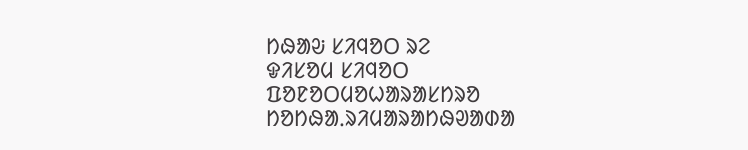ᱴᱷᱟᱶ ᱥᱤᱧᱚᱛ ᱨᱮ
ᱫᱤᱥᱚᱢ ᱥᱤᱧᱚᱛ
ᱯᱚᱱᱚᱛᱢᱚᱦᱟᱨᱟᱥᱴᱨᱚ
ᱴᱚᱴᱷᱟᱹᱨᱤᱢᱟᱨᱟᱴᱷᱣᱟᱰᱟ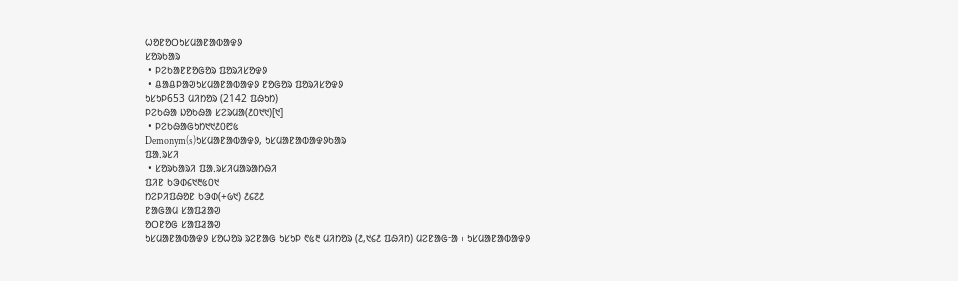ᱦᱚᱱᱚᱛᱩᱥᱢᱟᱱᱟᱵᱟᱫᱽ
ᱥᱚᱨᱠᱟᱨ
 • ᱞᱮᱠᱟᱱᱱᱚᱜᱚᱨ ᱯᱚᱨᱤᱥᱚᱫᱽ
 • ᱪᱟᱪᱞᱟᱣᱩᱥᱢᱟᱱᱟᱵᱟᱫᱽ ᱱᱚᱜᱚᱨ ᱯᱚᱨᱤᱥᱚᱫᱽ
ᱩᱥᱩᱞ653 ᱢᱤᱴᱚᱨ (2142 ᱯᱷᱩᱴ)
ᱞᱮᱠᱷᱟ ᱡᱚᱠᱷᱟ ᱥᱮᱨᱢᱟ(᱒᱐᱑᱑)[᱑]
 • ᱞᱮᱠᱷᱟᱜᱩᱴ᱑᱑᱒᱐᱘᱕
Demonym(s)ᱩᱥᱢᱟᱱᱟᱵᱟᱫᱽ, ᱩᱥᱢᱟᱱᱟᱵᱟᱫᱽᱠᱟᱨ
ᱯᱟᱹᱨᱥᱤ
 • ᱥᱚᱨᱠᱟᱨᱤ ᱯᱟᱹᱨᱥᱤᱢᱟᱨᱟᱴᱷᱤ
ᱯᱤᱱ ᱠᱳᱰ᱔᱑᱓᱕᱐᱑
ᱴᱮᱞᱤᱯᱷᱚᱱ ᱠᱳᱰ(+᱙᱑) ᱒᱔᱗᱒
ᱱᱟᱜᱟᱢ ᱥᱟᱯᱲᱟᱣ
ᱚᱛᱱᱚᱜ ᱥᱟᱯᱲᱟᱣ
ᱩᱥᱢᱟᱱᱟᱵᱟᱫᱽ ᱥᱚᱦᱚᱨ ᱨᱮᱱᱟᱜ ᱩᱥᱩᱞ ᱖᱕᱓ ᱢᱤᱴᱚᱨ (᱒,᱑᱔᱒ ᱯᱷᱤᱴ) ᱢᱮᱱᱟᱜᱼᱟ ᱾ ᱩᱥᱢᱟᱱᱟᱵᱟᱫᱽ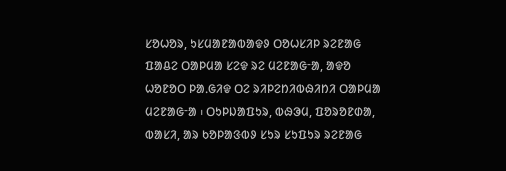ᱥᱚᱦᱚᱨ, ᱩᱥᱢᱟᱱᱟᱵᱟᱫᱽ ᱛᱚᱦᱥᱤᱞ ᱨᱮᱱᱟᱜ ᱯᱟᱪᱮ ᱛᱟᱞᱢᱟ ᱥᱮᱫ ᱨᱮ ᱢᱮᱱᱟᱜᱼᱟ, ᱟᱫᱚ ᱦᱚᱱᱚᱛ ᱞᱟᱹᱜᱤᱫ ᱛᱮ ᱨᱤᱞᱮᱴᱤᱵᱷᱤᱴᱤ ᱛᱟᱞᱢᱟ ᱢᱮᱱᱟᱜᱼᱟ ᱾ ᱛᱩᱞᱡᱟᱯᱩᱨ, ᱵᱷᱳᱢ, ᱯᱚᱨᱚᱱᱰᱟ, ᱵᱟᱥᱤ, ᱟᱨ ᱠᱚᱞᱟᱝᱵᱽ ᱥᱩᱨ ᱥᱩᱯᱩᱨ ᱨᱮᱱᱟᱜ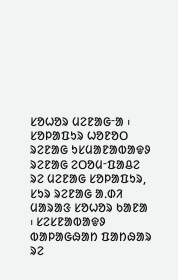ᱥᱚᱦᱚᱨ ᱢᱮᱱᱟᱜᱼᱟ ᱾ ᱥᱚᱞᱟᱯᱩᱨ ᱦᱚᱱᱚᱛ ᱨᱮᱱᱟᱜ ᱩᱥᱢᱟᱱᱟᱵᱟᱫᱽ ᱨᱮᱱᱟᱜ ᱮᱛᱚᱢᱼᱯᱟᱪᱮ ᱨᱮ ᱢᱮᱱᱟᱜ ᱥᱚᱞᱟᱯᱩᱨ, ᱥᱩᱨ ᱨᱮᱱᱟᱜ ᱟᱹᱰᱤ ᱢᱟᱨᱟᱝ ᱥᱚᱦᱚᱨ ᱠᱟᱱᱟ ᱾ ᱥᱮᱥᱱᱟᱵᱟᱫᱽ ᱵᱟᱞᱟᱜᱷᱟᱴ ᱯᱟᱴᱷᱟᱨ ᱨᱮ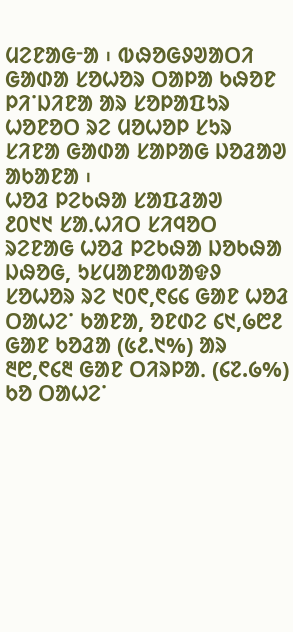ᱢᱮᱱᱟᱜᱼᱟ ᱾ ᱵᱷᱚᱜᱽᱣᱟᱛᱤ ᱜᱟᱰᱟ ᱥᱚᱦᱚᱨ ᱛᱟᱞᱟ ᱠᱷᱚᱱ ᱞᱤᱸᱡᱤᱱᱟ ᱟᱨ ᱥᱚᱞᱟᱯᱩᱨ ᱦᱚᱱᱚᱛ ᱨᱮ ᱢᱚᱦᱚᱞ ᱥᱩᱨ ᱥᱤᱱᱟ ᱜᱟᱰᱟ ᱥᱟᱞᱟᱜ ᱡᱚᱲᱟᱣ ᱟᱠᱟᱱᱟ ᱾
ᱦᱚᱲ ᱞᱮᱠᱷᱟ ᱥᱟᱯᱲᱟᱣ
᱒᱐᱑᱑ ᱥᱟᱹᱦᱤᱛ ᱥᱤᱧᱚᱛ ᱨᱮᱱᱟᱜ ᱦᱚᱲ ᱞᱮᱠᱷᱟ ᱡᱚᱠᱷᱟ ᱡᱷᱚᱜ, ᱩᱥᱢᱟᱱᱟᱵᱟᱫᱽ ᱥᱚᱦᱚᱨ ᱨᱮ ᱑᱐᱖,᱖᱔᱔ ᱜᱟᱱ ᱦᱚᱲ ᱛᱟᱦᱮᱸ ᱠᱟᱱᱟ, ᱚᱱᱰᱮ ᱔᱑,᱙᱘᱒ ᱜᱟᱱ ᱠᱚᱲᱟ (᱕᱒.᱑%) ᱟᱨ ᱓᱘,᱖᱔᱓ ᱜᱟᱱ ᱛᱤᱨᱞᱟᱹ (᱔᱗.᱙%) ᱠᱚ ᱛᱟᱦᱮᱸ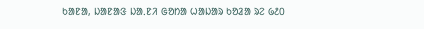ᱠᱟᱱᱟ, ᱡᱟᱱᱟᱝ ᱡᱟᱹᱱᱤ ᱜᱚᱴᱟ ᱦᱟᱡᱟᱨ ᱠᱚᱲᱟ ᱨᱮ ᱙᱒᱐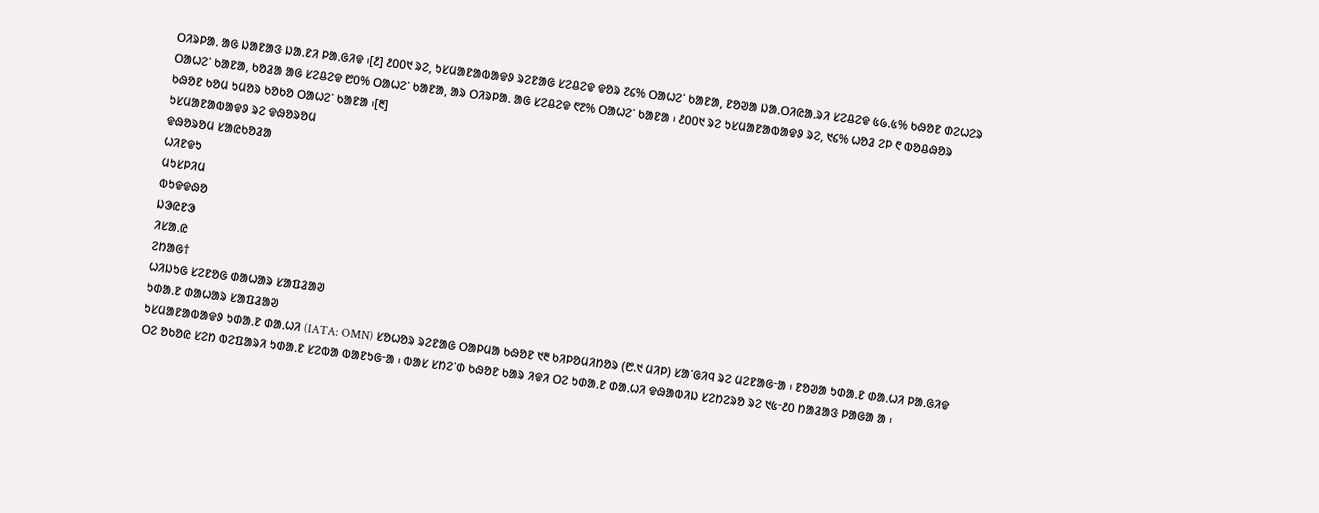ᱛᱤᱨᱞᱟᱹ ᱟᱜ ᱡᱟᱱᱟᱝ ᱡᱟᱹᱱᱤ ᱞᱟᱹᱜᱤᱫ ᱾[᱒] ᱒᱐᱐᱑ ᱨᱮ, ᱩᱥᱢᱟᱱᱟᱵᱟᱫᱽ ᱨᱮᱱᱟᱜ ᱥᱮᱪᱮᱫ ᱫᱚᱨ ᱗᱔% ᱛᱟᱦᱮᱸ ᱠᱟᱱᱟ, ᱱᱚᱣᱟ ᱡᱟᱹᱛᱤᱭᱟᱹᱨᱤ ᱥᱮᱪᱮᱫ ᱕᱙.᱕% ᱠᱷᱚᱱ ᱰᱮᱦᱮᱨ ᱛᱟᱦᱮᱸ ᱠᱟᱱᱟ, ᱠᱚᱲᱟ ᱟᱜ ᱥᱮᱪᱮᱫ ᱘᱐% ᱛᱟᱦᱮᱸ ᱠᱟᱱᱟ, ᱟᱨ ᱛᱤᱨᱞᱟᱹ ᱟᱜ ᱥᱮᱪᱮᱫ ᱖᱗% ᱛᱟᱦᱮᱸ ᱠᱟᱱᱟ ᱾ ᱒᱐᱐᱑ ᱨᱮ ᱩᱥᱢᱟᱱᱟᱵᱟᱫᱽ ᱨᱮ, ᱑᱔% ᱦᱚᱲ ᱮᱞ ᱖ ᱵᱚᱪᱷᱚᱨ ᱠᱷᱚᱱ ᱠᱚᱢ ᱩᱢᱚᱨ ᱠᱚᱠᱚ ᱛᱟᱦᱮᱸ ᱠᱟᱱᱟ ᱾[᱓]
ᱩᱥᱢᱟᱱᱟᱵᱟᱫᱽ ᱨᱮ ᱫᱷᱚᱨᱚᱢ
ᱫᱷᱚᱨᱚᱢ ᱥᱟᱭᱠᱚᱲᱟ
ᱦᱤᱱᱫᱩ
ᱢᱩᱥᱞᱤᱢ
ᱵᱩᱫᱫᱷᱚ
ᱡᱳᱭᱱᱳ
ᱤᱥᱟᱹᱭ
ᱮᱴᱟᱜ†
ᱦᱤᱡᱩᱜ ᱥᱮᱱᱚᱜ ᱰᱟᱦᱟᱨ ᱥᱟᱯᱲᱟᱣ
ᱩᱰᱟᱹᱱ ᱰᱟᱦᱟᱨ ᱥᱟᱯᱲᱟᱣ
ᱩᱥᱢᱟᱱᱟᱵᱟᱫᱽ ᱩᱰᱟᱹᱱ ᱰᱟᱹᱦᱤ (IATA: OMN) ᱥᱚᱦᱚᱨ ᱨᱮᱱᱟᱜ ᱛᱟᱞᱢᱟ ᱠᱷᱚᱱ ᱑᱓ ᱠᱤᱞᱚᱢᱤᱴᱚᱨ (᱘.᱑ ᱢᱤᱞ) ᱥᱟᱸᱜᱤᱧ ᱨᱮ ᱢᱮᱱᱟᱜᱼᱟ ᱾ ᱱᱚᱣᱟ ᱩᱰᱟᱹᱱ ᱰᱟᱹᱦᱤ ᱞᱟᱹᱜᱤᱫ ᱛᱮ ᱚᱠᱚᱭ ᱥᱮᱴ ᱵᱮᱯᱟᱨᱤ ᱩᱰᱟᱹᱱ ᱥᱮᱵᱟ ᱵᱟᱱᱩᱜᱼᱟ ᱾ ᱵᱟᱥ ᱥᱴᱮᱸᱰ ᱠᱷᱚᱱ ᱠᱟᱨ ᱤᱫᱤ ᱛᱮ ᱩᱰᱟᱹᱱ ᱰᱟᱹᱦᱤ ᱫᱷᱟᱵᱤᱡ ᱥᱮᱴᱮᱨᱚ ᱨᱮ ᱑᱕ᱼ᱒᱐ ᱴᱟᱲᱟᱝ ᱞᱟᱜᱟ ᱟ ᱾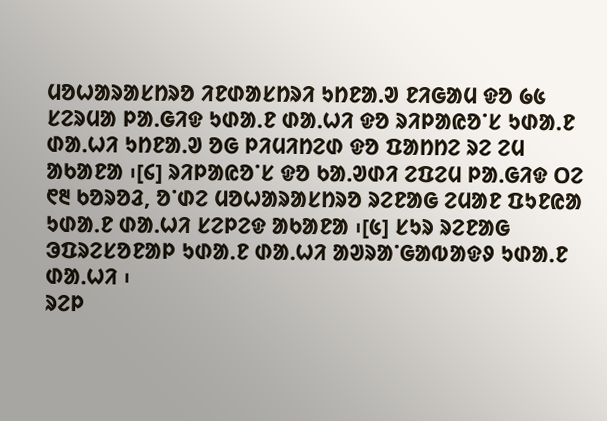ᱢᱚᱦᱟᱨᱟᱥᱴᱨᱚ ᱤᱱᱰᱟᱥᱴᱨᱤ ᱩᱴᱱᱟᱹᱣ ᱱᱤᱜᱟᱢ ᱫᱚ ᱙᱕ ᱥᱮᱨᱢᱟ ᱞᱟᱹᱜᱤᱫ ᱩᱰᱟᱹᱱ ᱰᱟᱹᱦᱤ ᱫᱚ ᱨᱤᱞᱟᱭᱚᱸᱥ ᱩᱰᱟᱹᱱ ᱰᱟᱹᱦᱤ ᱩᱴᱱᱟᱹᱣ ᱚᱜ ᱞᱤᱢᱤᱴᱮᱰ ᱫᱚ ᱯᱟᱴᱴᱮ ᱨᱮ ᱮᱢ ᱟᱠᱟᱱᱟ ᱾[᱔] ᱨᱤᱞᱟᱭᱚᱸᱥ ᱫᱚ ᱠᱟᱹᱣᱰᱤ ᱮᱯᱮᱢ ᱞᱟᱹᱜᱤᱫ ᱛᱮ ᱖᱓ ᱠᱚᱨᱚᱲ, ᱚᱸᱰᱮ ᱢᱚᱦᱟᱨᱟᱥᱴᱨᱚ ᱨᱮᱱᱟᱜ ᱮᱢᱟᱱ ᱯᱩᱱᱭᱟ ᱩᱰᱟᱹᱱ ᱰᱟᱹᱦᱤ ᱥᱮᱞᱮᱫ ᱟᱠᱟᱱᱟ ᱾[᱕] ᱥᱩᱨ ᱨᱮᱱᱟᱜ ᱳᱯᱨᱮᱥᱚᱱᱟᱞ ᱩᱰᱟᱹᱱ ᱰᱟᱹᱦᱤ ᱟᱣᱨᱟᱸᱜᱟᱵᱟᱫᱽ ᱩᱰᱟᱹᱱ ᱰᱟᱹᱦᱤ ᱾
ᱨᱮᱞ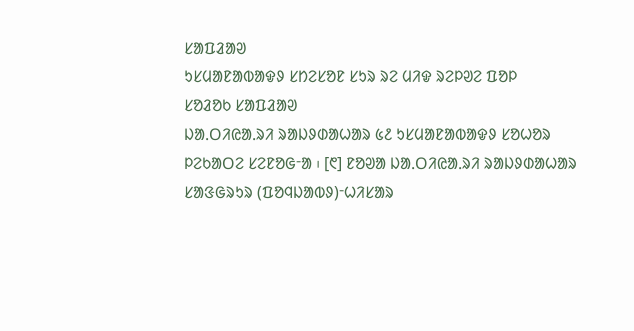ᱥᱟᱯᱲᱟᱣ
ᱩᱥᱢᱟᱱᱟᱵᱟᱫᱽ ᱥᱴᱮᱥᱚᱱ ᱥᱩᱨ ᱨᱮ ᱢᱤᱫ ᱨᱮᱞᱣᱮ ᱯᱚᱞ
ᱥᱚᱲᱚᱠ ᱥᱟᱯᱲᱟᱣ
ᱡᱟᱹᱛᱤᱭᱟᱹᱨᱤ ᱨᱟᱡᱽᱰᱟᱦᱟᱨ ᱕᱒ ᱩᱥᱢᱟᱱᱟᱵᱟᱫᱽ ᱥᱚᱦᱚᱨ ᱞᱮᱠᱟᱛᱮ ᱥᱮᱱᱚᱜᱼᱟ ᱾ [᱖] ᱱᱚᱣᱟ ᱡᱟᱹᱛᱤᱭᱟᱹᱨᱤ ᱨᱟᱡᱽᱰᱟᱦᱟᱨ ᱥᱟᱝᱜᱨᱩᱨ (ᱯᱚᱧᱡᱟᱵᱽ)ᱼᱦᱤᱥᱟᱨ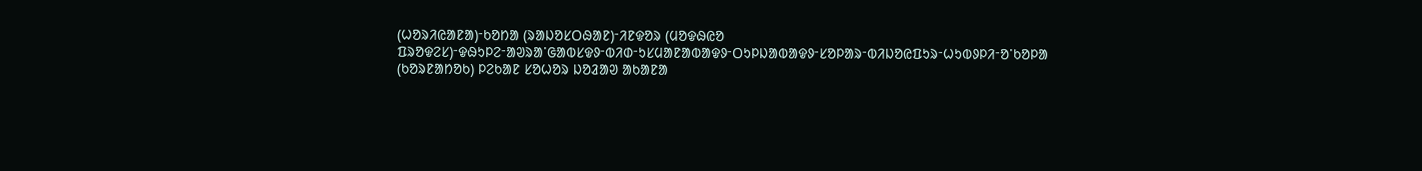(ᱦᱚᱨᱤᱭᱟᱱᱟ)ᱼᱠᱚᱴᱟ (ᱨᱟᱡᱚᱥᱛᱷᱟᱱ)ᱼᱤᱱᱫᱚᱨ (ᱢᱚᱫᱷᱭᱚ ᱯᱨᱚᱫᱮᱥ)ᱼᱫᱷᱩᱞᱮᱼᱟᱣᱨᱟᱸᱜᱟᱵᱥᱫᱽᱼᱵᱤᱰᱼᱩᱥᱢᱟᱱᱟᱵᱟᱫᱽᱼᱛᱩᱞᱡᱟᱵᱟᱫᱽᱼᱥᱚᱞᱟᱨᱼᱵᱤᱡᱚᱭᱯᱩᱨᱼᱦᱩᱵᱽᱞᱤᱼᱚᱸᱠᱚᱞᱟ (ᱠᱚᱨᱱᱟᱴᱚᱠ) ᱞᱮᱠᱟᱱ ᱥᱚᱦᱚᱨ ᱡᱚᱲᱟᱣ ᱟᱠᱟᱱᱟ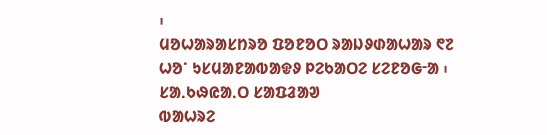᱾
ᱢᱚᱦᱟᱨᱟᱥᱴᱨᱚ ᱯᱚᱱᱚᱛ ᱨᱟᱡᱽᱰᱟᱦᱟᱨ ᱖᱗ ᱦᱚᱸ ᱩᱥᱢᱟᱱᱟᱵᱟᱫᱽ ᱞᱮᱠᱟᱛᱮ ᱥᱮᱱᱚᱜᱼᱟ ᱾
ᱥᱟᱹᱠᱷᱭᱟᱹᱛ ᱥᱟᱯᱲᱟᱣ
ᱵᱟᱦᱨᱮ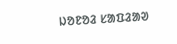ᱡᱚᱱᱚᱲ ᱥᱟᱯᱲᱟᱣ